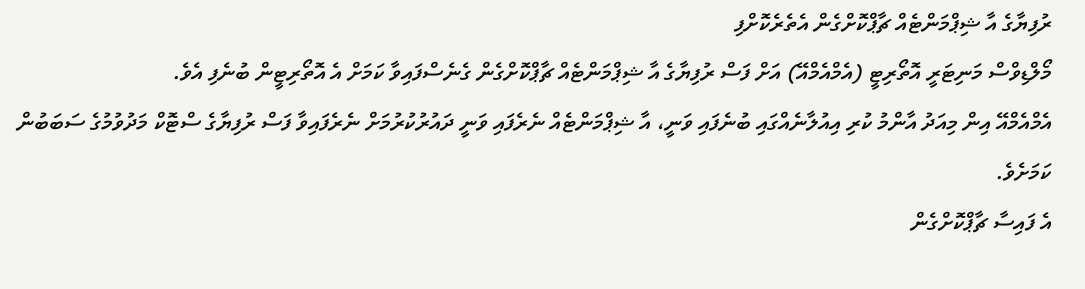ރުފިޔާގެ އާ ޝިޕްމަންޓެއް ޗާޕްކޮށްގެން އެތެރެކޮށްފި
މޯލްޑިވްސް މަނިޓަރީ އޮތޯރިޓީ (އެމްއެމްއޭ) އަށް ފަސް ރުފިޔާގެ އާ ޝިޕްމަންޓެއް ޗާޕްކޮށްގެން ގެނެސްފައިވާ ކަމަށް އެ އޮތޯރިޓީން ބުނެފި އެވެ.
އެމްއެމްއޭ އިން މިއަދު އާންމު ކުރި އިއުލާނެއްގައި ބުނެފައި ވަނީ، އާ ޝިޕްމަންޓެއް ނެރެފައި ވަނީ ދައުރުކުރުމަށް ނެރެފައިވާ ފަސް ރުފިޔާގެ ސްޓޮކް މަދުވުމުގެ ސަބަބުން ކަމަށެވެ.
އެ ފައިސާ ޗާޕްކޮށްގެން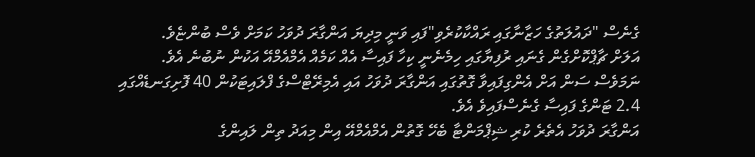ގެނެސް "ދައުލަތުގެ ހަޒާނާގައި ރައްކާކުރެވި"ފައި ވަނީ މިދިޔަ އަންގާރަ ދުވަހު ކަމަށް ވެސް ބުންޏެވެ.
އަލަށް ޗާޕްކޮށްގެން ގެނައި ރުފިޔާގައި ހިމެނެނީ ކިހާ ފައިސާ އެއް ކަމެއް އެމްއެމްއޭ އަކުން ނުބުނެ އެވެ. ނަމަވެސް ސަން އަށް އެންގިފައިވާ ގޮތުގައި އަންގާރަ ދުވަހު އައި އެމިރޭޓްސްގެ ފްލައިޓަކުން 40 ފޮށިގަނޑެއްގައި 2.4 ޓަންގެ ފައިސާ ގެނެސްފައިވެ އެވެ.
އަންގާރަ ދުވަހު އެތެރެ ކުރި ޝިޕްމަންޓާ ބެހޭ ގޮތުން އެމްއެމްއޭ އިން މިއަދު ތިން ލައިންގެ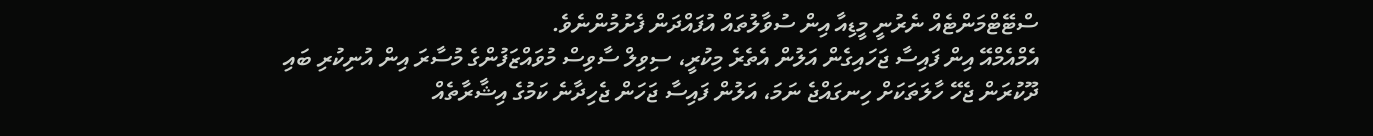ސްޓޭޓްމަންޓެއް ނެރުނީ މީޑިއާ އިން ސުވާލުތައް އުފައްދަން ފެށުމުންނެވެ.
އެމްއެމްއޭ އިން ފައިސާ ޖަހައިގެން އަލުން އެތެރެ މިކުރީ، ސިވިލް ސާވިސް މުވައްޒަފުންގެ މުސާރަ އިން އުނިކުރި ބައި ދޫކުރަން ޖެހޭ ހާލަތަކަށް ހިނގައްޖެ ނަމަ، އަލުން ފައިސާ ޖަހަން ޖެހިދާނެ ކަމުގެ އިޝާރާތެއް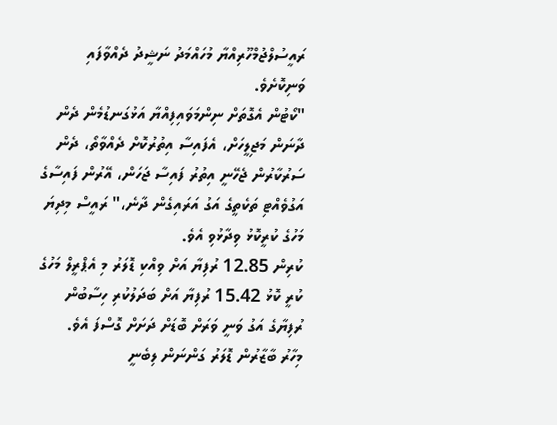ރައީސުލްޖުމްހޫރިއްޔާ މުހައްމަދު ނަޝީދު ދެއްވާފައި ވަނިކޮށެވެ.
"ކޯޓުން އެގޮތަށް ނިންމަވައިފިއްޔާ އަޅުގަނޑުމެން ދެން ދާނަން މަޖިލީހަށް، އެފައިސާ އިތުރުކޮށް ދެއްވާތޯ، ދެން ސަރުކާރުން ޖެހޭނީ އިތުރު ފައިސާ ޖަހަން، އޭރުން ފައިސާގެ އަގުވެއްޓި ތަކެތީގެ އަގު އަރައިގެން ދާނެ،" ރައީސް މިދިޔަ މަހުގެ ކުރީކޮޅު ވިދާޅުވި އެވެ.
ކުރިން 12.85 ރުފިޔާ އަށް ވިއްކި ޑޮލަރު މި އެޕްރީލް މަހުގެ ކުރީ ކޮޅު 15.42 ރުފިޔާ އަށް ބަދަލުކުރި ހިސާބުން ރުފިޔާގެ އަގު ވަނީ ވަރަށް ބޮޑަށް ދަށަށް ގޮސްފަ އެވެ.
މިހާރު ބާޒާރުން ޑޮލަރު ގަންނަން ލިބެނީ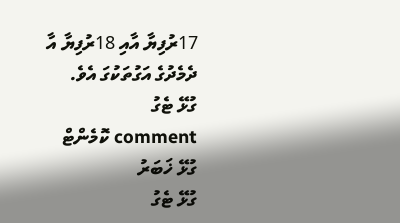17ރުފިޔާ އާއި 18ރުފިޔާ އާ ދެމެދުގެ އަގުތަކުގަ އެވެ.
ގުޅޭ ޓެގު
comment ކޮމެންޓް
ގުޅޭ ޚަބަރު
ގުޅޭ ޓެގު